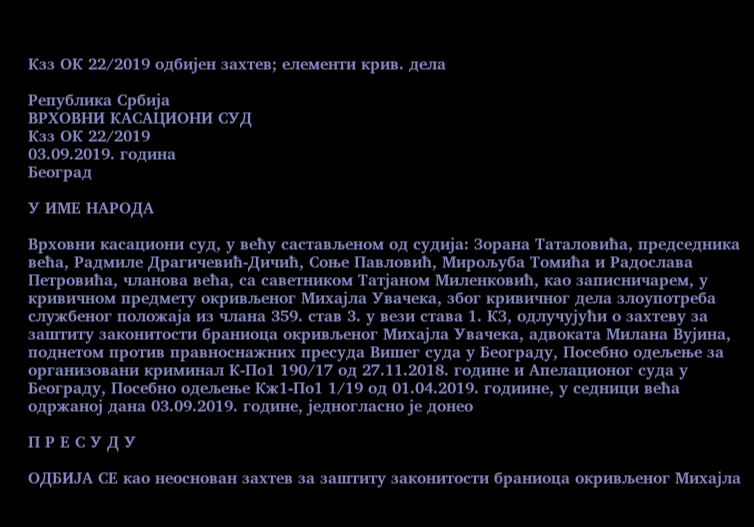Кзз ОК 22/2019 одбијен захтев; елементи крив. дела

Република Србија
ВРХОВНИ КАСАЦИОНИ СУД
Кзз ОК 22/2019
03.09.2019. година
Београд

У ИМЕ НАРОДА

Врховни касациони суд, у већу састављеном од судија: Зорана Таталовића, председника већа, Радмиле Драгичевић-Дичић, Соње Павловић, Мирољуба Томића и Радослава Петровића, чланова већа, са саветником Татјаном Миленковић, као записничарем, у кривичном предмету окривљеног Михајла Увачека, због кривичног дела злоупотреба службеног положаја из члана 359. став 3. у вези става 1. КЗ, одлучујући о захтеву за заштиту законитости браниоца окривљеног Михајла Увачека, адвоката Милана Вујина, поднетом против правноснажних пресуда Вишег суда у Београду, Посебно одељење за организовани криминал К-По1 190/17 од 27.11.2018. године и Апелационог суда у Београду, Посебно одељење Кж1-По1 1/19 од 01.04.2019. годиине, у седници већа одржаној дана 03.09.2019. године, једногласно је донео

П Р Е С У Д У

ОДБИЈА СЕ као неоснован захтев за заштиту законитости браниоца окривљеног Михајла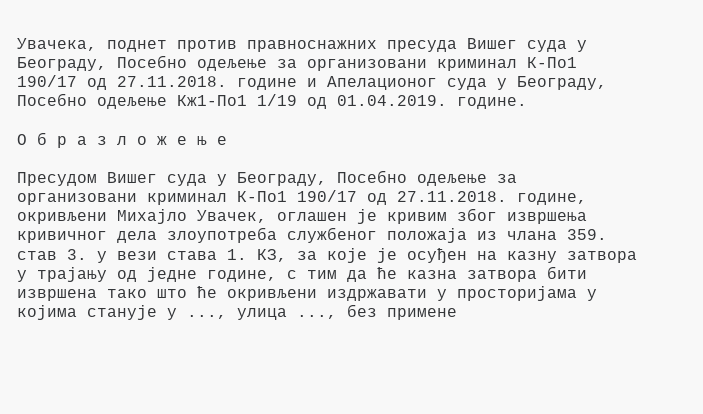Увачека, поднет против правноснажних пресуда Вишег суда у Београду, Посебно одељење за организовани криминал К-По1 190/17 од 27.11.2018. године и Апелационог суда у Београду, Посебно одељење Кж1-По1 1/19 од 01.04.2019. године.

О б р а з л о ж е њ е

Пресудом Вишег суда у Београду, Посебно одељење за организовани криминал К-По1 190/17 од 27.11.2018. године, окривљени Михајло Увачек, оглашен је кривим због извршења кривичног дела злоупотреба службеног положаја из члана 359. став 3. у вези става 1. КЗ, за које је осуђен на казну затвора у трајању од једне године, с тим да ће казна затвора бити извршена тако што ће окривљени издржавати у просторијама у којима станује у ..., улица ..., без примене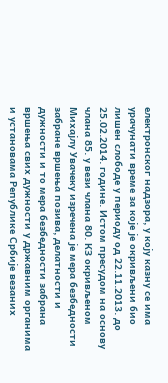електронског надзора, у коју казну се има урачунати време за које је окривљени био лишен слободе у периоду од 22.11.2013. до 25.02.2014. године. Истом пресудом на основу члана 85. у вези члана 80. КЗ окривљеном Михајлу Увачеку изречена је мера безбедности забране вршења позива, делатности и дужности и то мера безбедности забрана вршења свих дужности у државним органима и установама Републике Србије везаних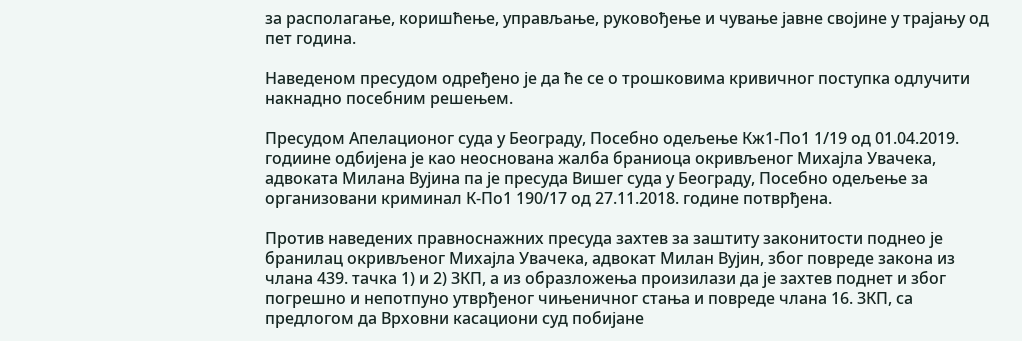за располагање, коришћење, управљање, руковођење и чување јавне својине у трајању од пет година.

Наведеном пресудом одређено је да ће се о трошковима кривичног поступка одлучити накнадно посебним решењем.

Пресудом Апелационог суда у Београду, Посебно одељење Кж1-По1 1/19 од 01.04.2019. годиине одбијена је као неоснована жалба браниоца окривљеног Михајла Увачека, адвоката Милана Вујина па је пресуда Вишег суда у Београду, Посебно одељење за организовани криминал К-По1 190/17 од 27.11.2018. године потврђена.

Против наведених правноснажних пресуда захтев за заштиту законитости поднео је бранилац окривљеног Михајла Увачека, адвокат Милан Вујин, због повреде закона из члана 439. тачка 1) и 2) ЗКП, а из образложења произилази да је захтев поднет и због погрешно и непотпуно утврђеног чињеничног стања и повреде члана 16. ЗКП, са предлогом да Врховни касациони суд побијане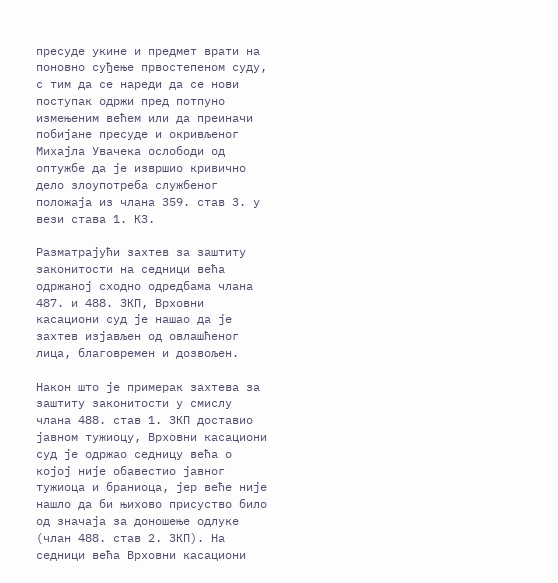пресуде укине и предмет врати на поновно суђење првостепеном суду, с тим да се нареди да се нови поступак одржи пред потпуно измењеним већем или да преиначи побијане пресуде и окривљеног Михајла Увачека ослободи од оптужбе да је извршио кривично дело злоупотреба службеног положаја из члана 359. став 3. у вези става 1. КЗ.

Разматрајући захтев за заштиту законитости на седници већа одржаној сходно одредбама члана 487. и 488. ЗКП, Врховни касациони суд је нашао да је захтев изјављен од овлашћеног лица, благовремен и дозвољен.

Након што је примерак захтева за заштиту законитости у смислу члана 488. став 1. ЗКП доставио јавном тужиоцу, Врховни касациони суд је одржао седницу већа о којој није обавестио јавног тужиоца и браниоца, јер веће није нашло да би њихово присуство било од значаја за доношење одлуке (члан 488. став 2. ЗКП). На седници већа Врховни касациони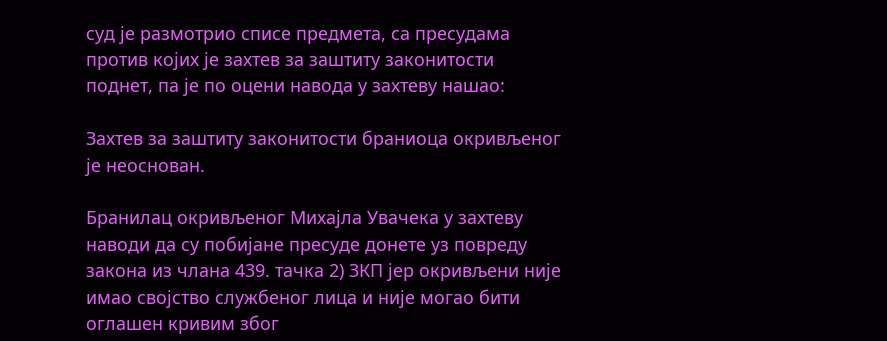суд је размотрио списе предмета, са пресудама против којих је захтев за заштиту законитости поднет, па је по оцени навода у захтеву нашао:

Захтев за заштиту законитости браниоца окривљеног је неоснован.

Бранилац окривљеног Михајла Увачека у захтеву наводи да су побијане пресуде донете уз повреду закона из члана 439. тачка 2) ЗКП јер окривљени није имао својство службеног лица и није могао бити оглашен кривим због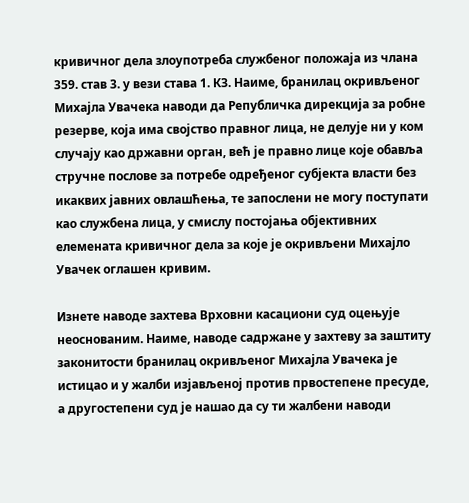кривичног дела злоупотреба службеног положаја из члана 359. став 3. у вези става 1. КЗ. Наиме, бранилац окривљеног Михајла Увачека наводи да Републичка дирекција за робне резерве, која има својство правног лица, не делује ни у ком случају као државни орган, већ је правно лице које обавља стручне послове за потребе одређеног субјекта власти без икаквих јавних овлашћења, те запослени не могу поступати као службена лица, у смислу постојања објективних елемената кривичног дела за које је окривљени Михајло Увачек оглашен кривим.

Изнете наводе захтева Врховни касациони суд оцењује неоснованим. Наиме, наводе садржане у захтеву за заштиту законитости бранилац окривљеног Михајла Увачека је истицао и у жалби изјављеној против првостепене пресуде, а другостепени суд је нашао да су ти жалбени наводи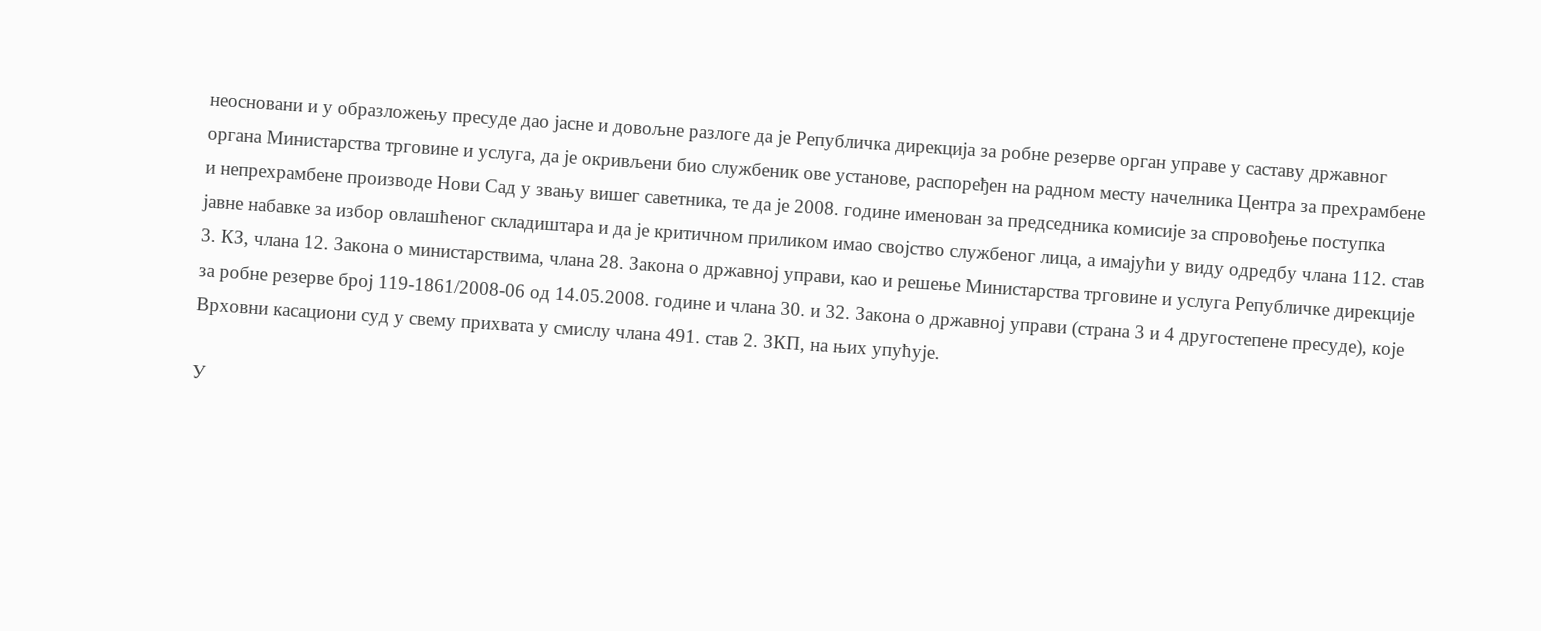неосновани и у образложењу пресуде дао јасне и довољне разлоге да је Републичка дирекција за робне резерве орган управе у саставу државног органа Министарства трговине и услуга, да је окривљени био службеник ове установе, распоређен на радном месту начелника Центра за прехрамбене и непрехрамбене производе Нови Сад у звању вишег саветника, те да је 2008. године именован за председника комисије за спровођење поступка јавне набавке за избор овлашћеног складиштара и да је критичном приликом имао својство службеног лица, а имајући у виду одредбу члана 112. став 3. КЗ, члана 12. Закона о министарствима, члана 28. Закона о државној управи, као и решење Министарства трговине и услуга Републичке дирекције за робне резерве број 119-1861/2008-06 од 14.05.2008. године и члана 30. и 32. Закона о државној управи (страна 3 и 4 другостепене пресуде), које Врховни касациони суд у свему прихвата у смислу члана 491. став 2. ЗКП, на њих упућује.

У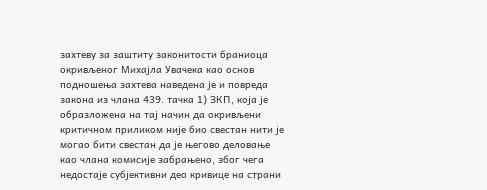захтеву за заштиту законитости браниоца окривљеног Михајла Увачека као основ подношења захтева наведена је и повреда закона из члана 439. тачка 1) ЗКП, која је образложена на тај начин да окривљени критичном приликом није био свестан нити је могао бити свестан да је његово деловање као члана комисије забрањено, због чега недостаје субјективни део кривице на страни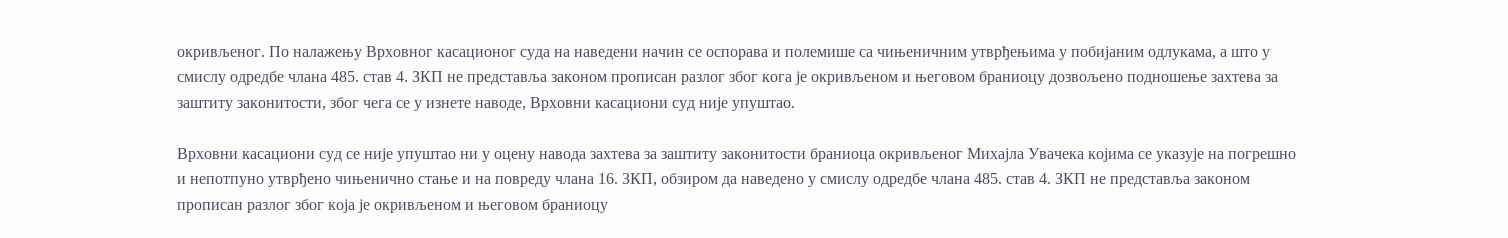окривљеног. По налажењу Врховног касационог суда на наведени начин се оспорава и полемише са чињеничним утврђењима у побијаним одлукама, а што у смислу одредбе члана 485. став 4. ЗКП не представља законом прописан разлог због кога је окривљеном и његовом браниоцу дозвољено подношење захтева за заштиту законитости, због чега се у изнете наводе, Врховни касациони суд није упуштао.

Врховни касациони суд се није упуштао ни у оцену навода захтева за заштиту законитости браниоца окривљеног Михајла Увачека којима се указује на погрешно и непотпуно утврђено чињенично стање и на повреду члана 16. ЗКП, обзиром да наведено у смислу одредбе члана 485. став 4. ЗКП не представља законом прописан разлог због која је окривљеном и његовом браниоцу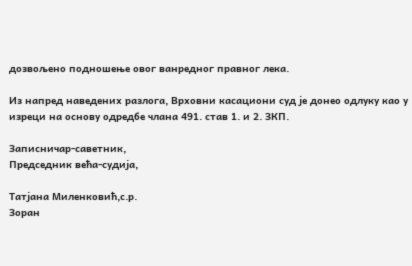дозвољено подношење овог ванредног правног лека.

Из напред наведених разлога, Врховни касациони суд је донео одлуку као у изреци на основу одредбе члана 491. став 1. и 2. ЗКП.

Записничар-саветник,                                                                                                              Председник већа-судија,

Татјана Миленковић,с.р.                                                                                                         Зоран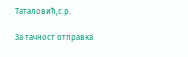Таталовић,с.р.

За тачност отправка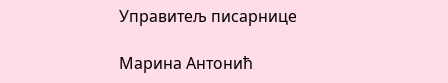Управитељ писарнице

Марина Антонић